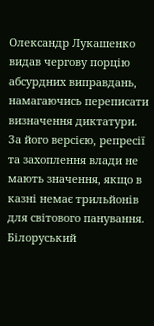Олександр Лукашенко видав чергову порцію абсурдних виправдань, намагаючись переписати визначення диктатури. За його версією, репресії та захоплення влади не мають значення, якщо в казні немає трильйонів для світового панування.
Білоруський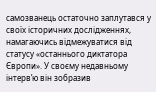самозванець остаточно заплутався у своїх історичних дослідженнях, намагаючись відмежуватися від статусу «останнього диктатора Європи». У своєму недавньому інтерв’ю він зобразив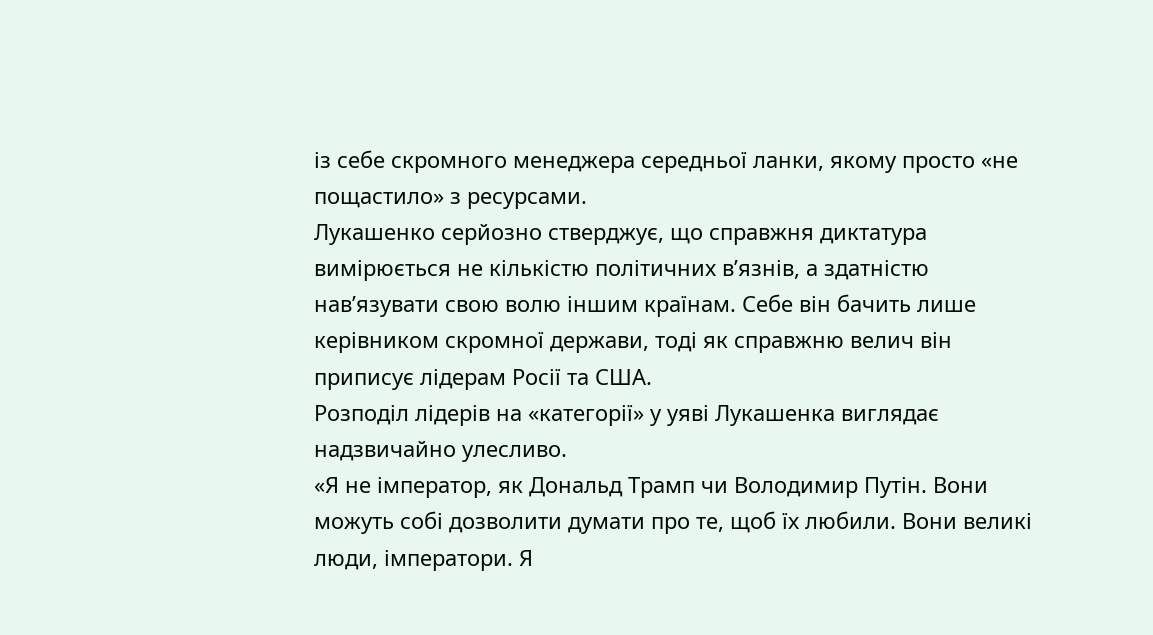із себе скромного менеджера середньої ланки, якому просто «не пощастило» з ресурсами.
Лукашенко серйозно стверджує, що справжня диктатура вимірюється не кількістю політичних в’язнів, а здатністю нав’язувати свою волю іншим країнам. Себе він бачить лише керівником скромної держави, тоді як справжню велич він приписує лідерам Росії та США.
Розподіл лідерів на «категорії» у уяві Лукашенка виглядає надзвичайно улесливо.
«Я не імператор, як Дональд Трамп чи Володимир Путін. Вони можуть собі дозволити думати про те, щоб їх любили. Вони великі люди, імператори. Я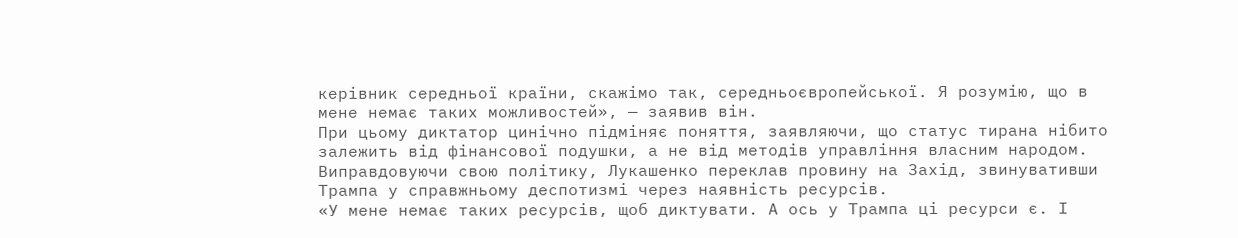керівник середньої країни, скажімо так, середньоєвропейської. Я розумію, що в мене немає таких можливостей», — заявив він.
При цьому диктатор цинічно підміняє поняття, заявляючи, що статус тирана нібито залежить від фінансової подушки, а не від методів управління власним народом.
Виправдовуючи свою політику, Лукашенко переклав провину на Захід, звинувативши Трампа у справжньому деспотизмі через наявність ресурсів.
«У мене немає таких ресурсів, щоб диктувати. А ось у Трампа ці ресурси є. І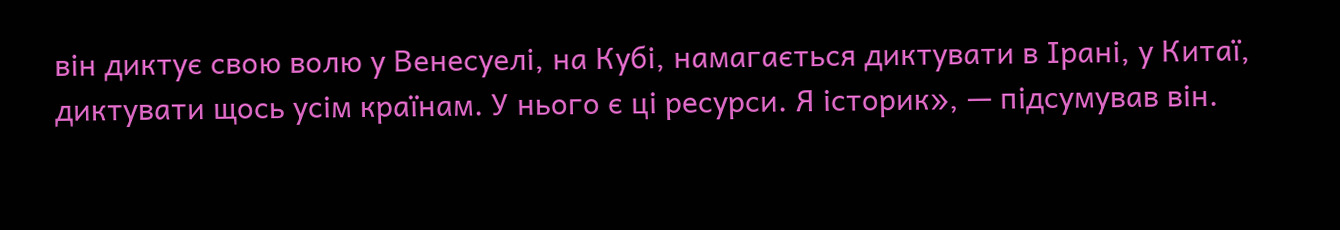він диктує свою волю у Венесуелі, на Кубі, намагається диктувати в Ірані, у Китаї, диктувати щось усім країнам. У нього є ці ресурси. Я історик», — підсумував він.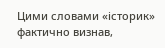Цими словами «історик» фактично визнав,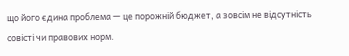що його єдина проблема — це порожній бюджет, а зовсім не відсутність совісті чи правових норм.